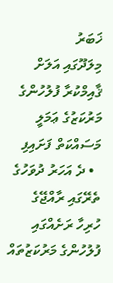ޚަބަރު
މިލަދޫގައި އަލަށް ޤާއިމްކުރާ ފުލުހުންގެ މަރުކަޒުގެ ޢަމަލީ މަސައްކަތް ފަށައިފި
  • ދެ އަހަރު ދުވަހުގެ ތެރޭގައި ރާއްޖޭގެ ހުރިހާ ރަށެއްގައި ފުލުހުންގެ މަރުކަޒުތައް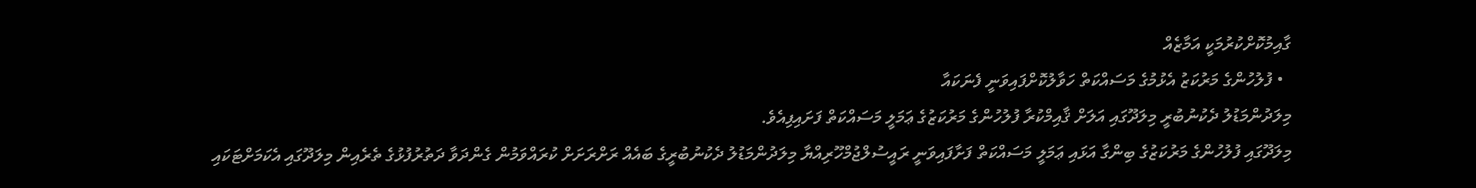ގާއިމުކޮށްކުރުމަކީ އަމާޒެއް
  • ފުލުހުންގެ މަރުކަޒު އެޅުމުގެ މަސައްކަތް ހަވާލުކޮށްފައިވަނީ ފެނަކައާ
މިލަދުންމަޑުލު ދެކުނުބުރީ މިލަދޫގައި އަލަށް ޤާއިމްކުރާ ފުލުހުންގެ މަރުކަޒުގެ ޢަމަލީ މަސައްކަތް ފަށައިފިއެވެ.
މިލަދޫގައި ފުލުހުންގެ މަރުކަޒުގެ ބިންގާ އަޅައި ޢަމަލީ މަސައްކަތް ފަށާފައިވަނީ ރައީސުލްޖުމްހޫރިއްޔާ މިލަދުންމަޑުލު ދެކުނުބުރީގެ ބައެއް ރަށްރަށަށް ކުރައްވަމުން ގެންދަވާ ދަތުރުފުޅުގެ ތެރެއިން މިލަދޫގައި އެކަމަށްޓަކައި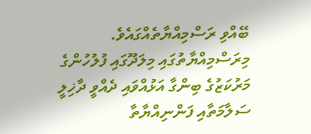ބޭއްވި ރަސްމިއްޔާތެއްގައެވެ.
މިރަސްމިއްޔާތުގައި މިލަދޫގައި ފުލުހުންގެ މަރުކަޒުގެ ބިންގާ އަޅުއްވައި ދެއްވީ ދާޚިލީ ސަލާމަތާއި ފަންނިއްޔާތާ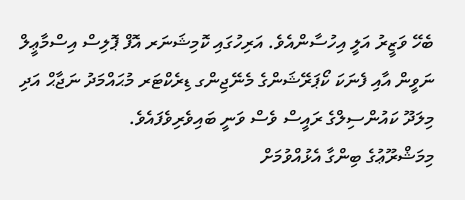ބެހޭ ވަޒީރު އަލީ އިހުސާންއެވެ. އަރިހުގައި ކޮމިޝަނަރ އޮފް ޕޮލިސް އިސްމާޢީލް ނަވީން އާއި ފެނަކަ ކޯޕަރޭޝަންގެ މެނޭޖިންގ ޑިރެކްޓަރ މުޙައްމަދު ނަޖާޙް އަދި މިލަދޫ ކައުންސިލްގެ ރައީސް ވެސް ވަނީ ބައިވެރިވެފައެވެ.
މިމަޝްރޫޢުގެ ބިންގާ އެޅުއްވުމަށް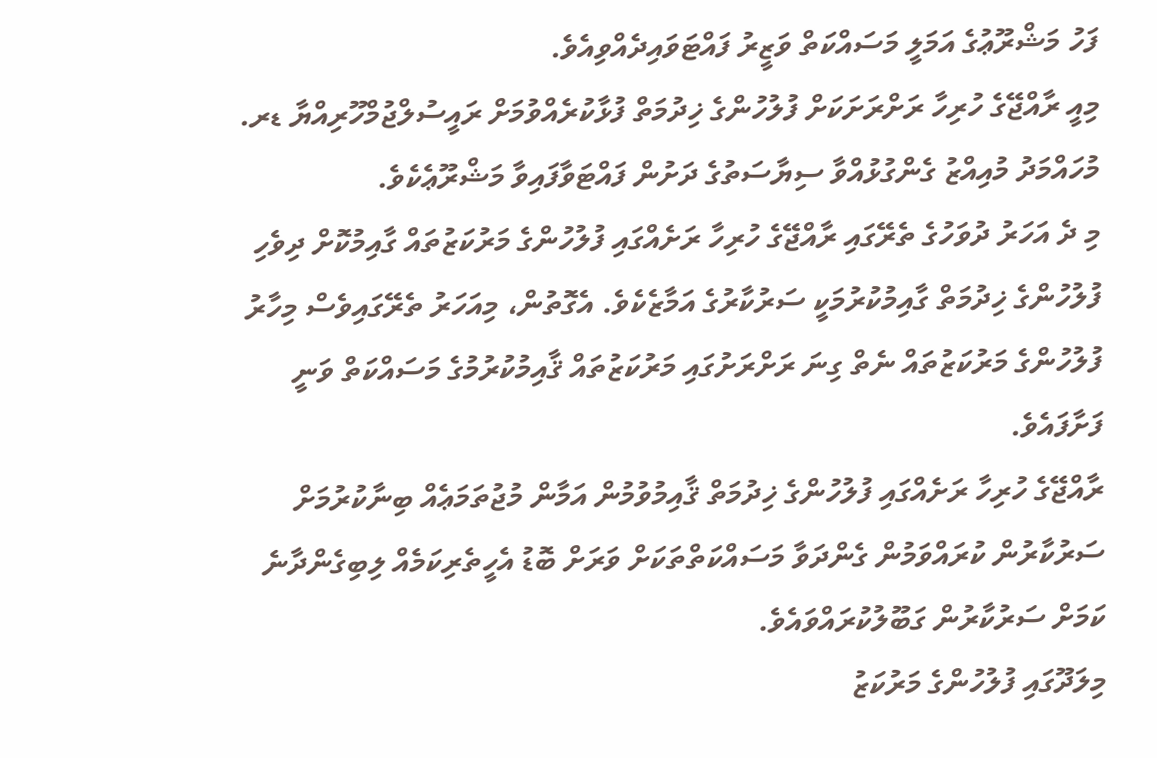ފަހު މަޝްރޫޢުގެ އަމަލީ މަސައްކަތް ވަޒީރު ފައްޓަވައިދެއްވިއެވެ.
މިއީ ރާއްޖޭގެ ހުރިހާ ރަށްރަށަކަށް ފުލުހުންގެ ޚިދުމަތް ފުޅާކުރެއްވުމަށް ރައީސުލްޖުމްހޫރިއްޔާ ޑރ. މުހައްމަދު މުއިއްޒު ގެންގުޅުއްވާ ސިޔާސަތުގެ ދަށުން ފައްޓަވާފައިވާ މަޝްރޫޢެކެވެ.
މި ދެ އަހަރު ދުވަހުގެ ތެރޭގައި ރާއްޖޭގެ ހުރިހާ ރަށެއްގައި ފުލުހުންގެ މަރުކަޒުތައް ގާއިމުކޮށް ދިވެހި ފުލުހުންގެ ޚިދުމަތް ގާއިމުކުރުމަކީ ސަރުކާރުގެ އަމާޒެކެވެ. އެގޮތުން، މިއަހަރު ތެރޭގައިވެސް މިހާރު ފުލުހުންގެ މަރުކަޒުތައް ނެތް ގިނަ ރަށްރަށުގައި މަރުކަޒުތައް ޤާއިމުކުރުމުގެ މަސައްކަތް ވަނީ ފަށާފައެވެ.
ރާއްޖޭގެ ހުރިހާ ރަށެއްގައި ފުލުހުންގެ ޚިދުމަތް ޤާއިމުވުމުން އަމާން މުޖުތަމަޢެއް ބިނާކުރުމަށް ސަރުކާރުން ކުރައްވަމުން ގެންދަވާ މަސައްކަތްތަކަށް ވަރަށް ބޮޑު އެހީތެރިކަމެއް ލިބިގެންދާނެ ކަމަށް ސަރުކާރުން ގަބޫލުކުރައްވައެވެ.
މިލަދޫގައި ފުލުހުންގެ މަރުކަޒު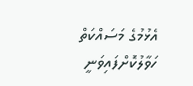އެޅުމުގެ މަސައްކަތް ހަވާލުކޮށްފައިވަނީ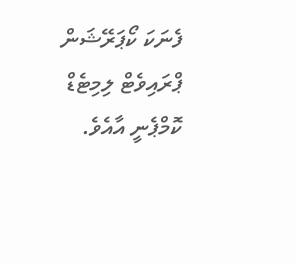ފެނަކަ ކޯޕަރޭޝަން ޕްރައިވެޓް ލިމިޓެޑް ކޮމްޕެނީ އާއެވެ.